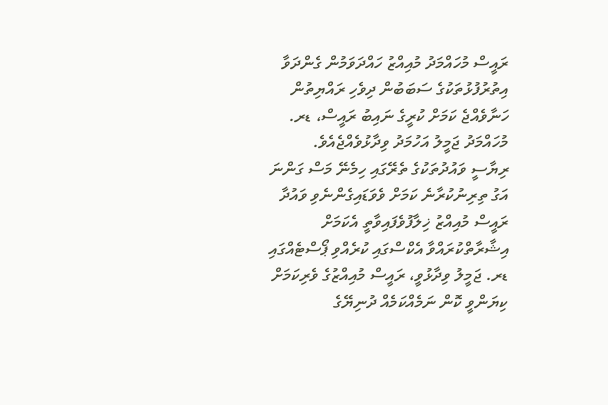ރައީސް މުހައްމަދު މުއިއްޒު ހައްދަވަމުން ގެންދަވާ އިތުރުފުޅުތަކުގެ ސަބަބުން ދިވެހި ރައްޔިތުން ހަނާވެއްޖެ ކަމަށް ކުރީގެ ނައިބު ރައީސް، ޑރ. މުހައްމަދު ޖަމީލު އަހުމަދު ވިދާޅުވެއްޖެއެވެ.
ރިޔާސީ ވައުދުތަކުގެ ތެރޭގައި ހިމެނޭ މަސް ގަންނަ އަގު ތިރިނުކުރާނެ ކަމަށް ވެވަޑައިގެންނެވި ވައުދާ ރައީސް މުއިއްޒު ޚިލާފުވެފައިވާތީ އެކަމަށް އިޝާރާތްކުރައްވާ އެކްސްގައި ކުރެއްވި ޕޯސްޓެއްގައި ޑރ. ޖަމީލު ވިދާޅުވީ، ރައީސް މުއިއްޒުގެ ވެރިކަމަށް ކިޔަންވީ ކޮން ނަމެއްކަމެއް ދުނިޔޭގެ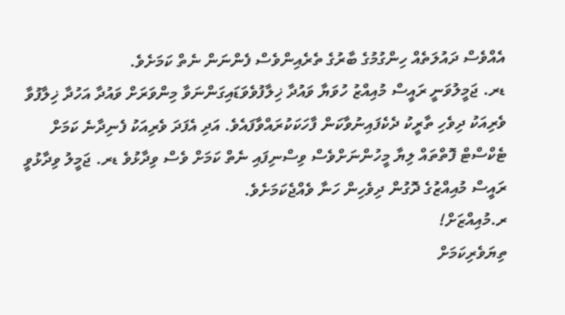އެއްވެސް ދައުލަތެއް ހިންގުމުގެ ބާރުގެ ތެރެއިންވެސް ފެންނަން ނެތް ކަމަށެވެ.
ޑރ. ޖަމީލުވަނީ ރައީސް މުއިއްޒު ހުވަޔާ ވައުދާ ޚިލާފުވެވަޑައިގަންނަވާ މިންވަރަށް ވައުދާ އަހުދާ ޚިލާފުވާ ވެރިއަކު ދިވެހި ތާރީކު ދެކެފައިނުވާކަން ފާހަކަކުރައްވާފައެވެ. އަދި އެފަދަ ވެރިއަކު ފެނިދާނެ ކަމަށް ޓެކްސްޓް ފޮތްތައް ލިޔާ މީހުންނަށްވެސް ވިސްނިފައި ނެތް ކަމަށް ވެސް ވިދާޅުވެ ޑރ. ޖަމީލު ވިދާޅުވީ ރައީސް މުއިއްޒުގެ ދޮގުން ދިވެހިން ހަނާ ވެއްޖެކަމަށެވެ.
ރ.މުއިއްޒަށް!
ތިޔަވެރިކަމަށް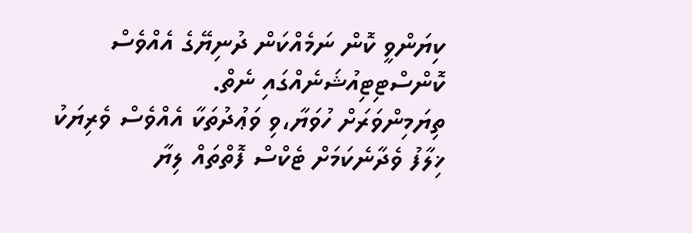ކިޔަންވީ ކޮން ނަމެއްކަން ދުނިޔޭގެ އެއްވެސް ކޮންސްޓިޓިއުޝަނެއްގައި ނެތް.
ތިޔަމިންވަރަށް ހުވަޔާ،ވި ވަޢުދުތަކާ އެއްވެސް ވެރިޔަކު ޚިލާފު ވެދާނެކަމަށް ޓެކްސް ފޮތްތައް ލިޔާ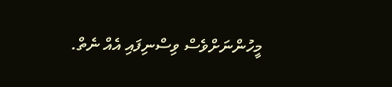މީހުންނަށްވެސް ވިސްނިފައި އެއް ނެތް.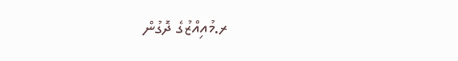ރ.މުއިއްޒުގެ ދޮގުން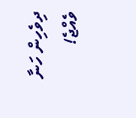ދިވެހިން ހަނާ ވެއްޖެ!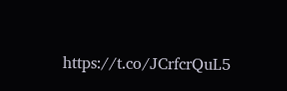https://t.co/JCrfcrQuL5